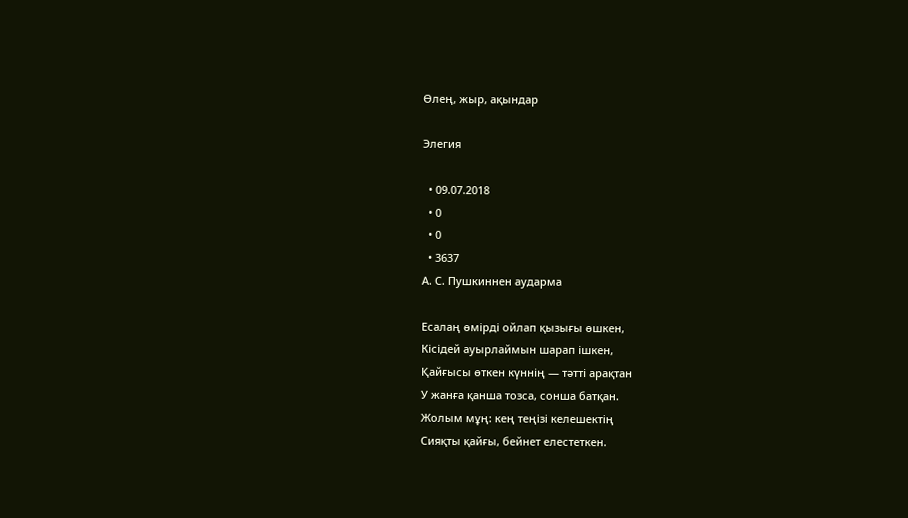Өлең, жыр, ақындар

Элегия

  • 09.07.2018
  • 0
  • 0
  • 3637
А. С. Пушкиннен аударма

Есалаң өмірді ойлап қызығы өшкен,
Кісідей ауырлаймын шарап ішкен,
Қайғысы өткен күннің — тәтті арақтан
У жанға қанша тозса, сонша батқан.
Жолым мұң: кең теңізі келешектің
Сияқты қайғы, бейнет елестеткен.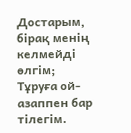Достарым, бірақ менің келмейді өлгім;
Тұруға ой-азаппен бар тілегім.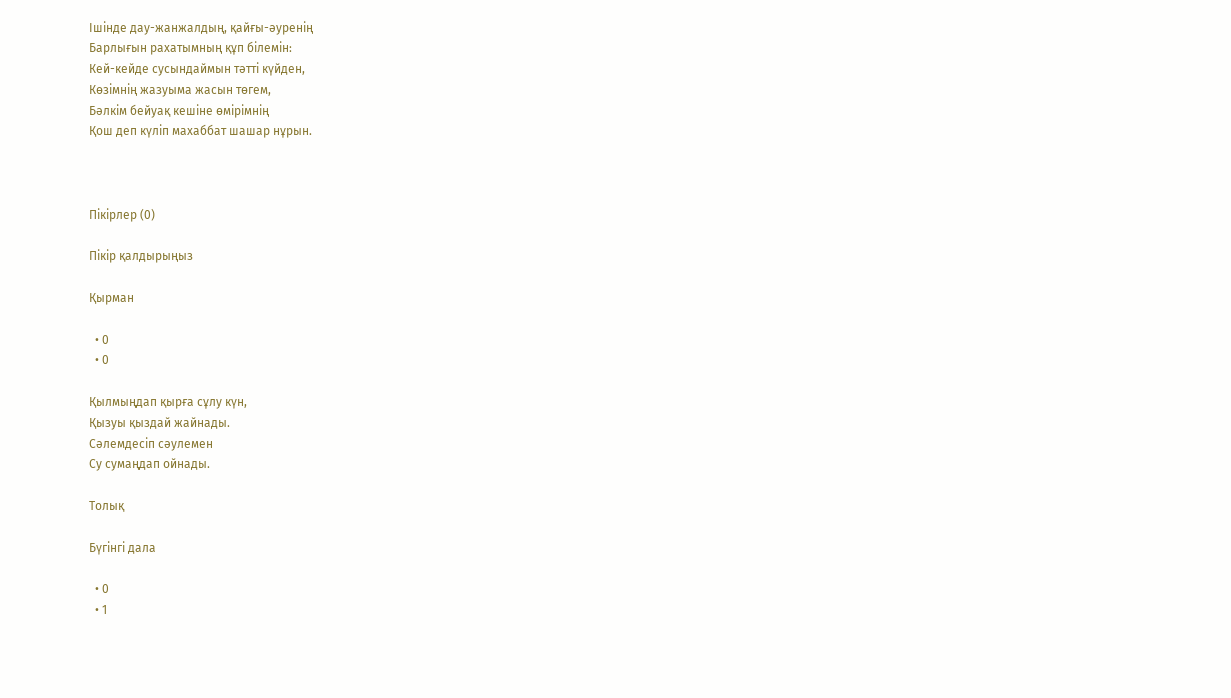Ішінде дау-жанжалдың, қайғы-әуренің
Барлығын рахатымның құп білемін:
Кей-кейде сусындаймын тәтті күйден,
Көзімнің жазуыма жасын төгем,
Бәлкім бейуақ кешіне өмірімнің
Қош деп күліп махаббат шашар нұрын.



Пікірлер (0)

Пікір қалдырыңыз

Қырман

  • 0
  • 0

Қылмыңдап қырға сұлу күн,
Қызуы қыздай жайнады.
Сәлемдесіп сәулемен
Су сумаңдап ойнады.

Толық

Бүгінгі дала

  • 0
  • 1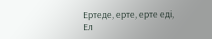Ертеде, ерте, ерте еді,
Ел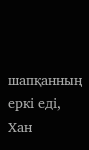шапқанның еркі еді,
Хан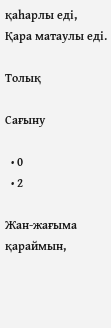қаһарлы еді,
Қара матаулы еді.

Толық

Сағыну

  • 0
  • 2

Жан-жағыма қараймын,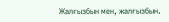Жалғызбын мен, жалғызбын.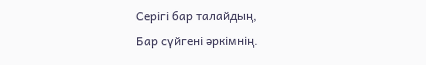Серігі бар талайдың,
Бар сүйгені әркімнің.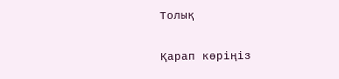Толық

Қарап көріңіз